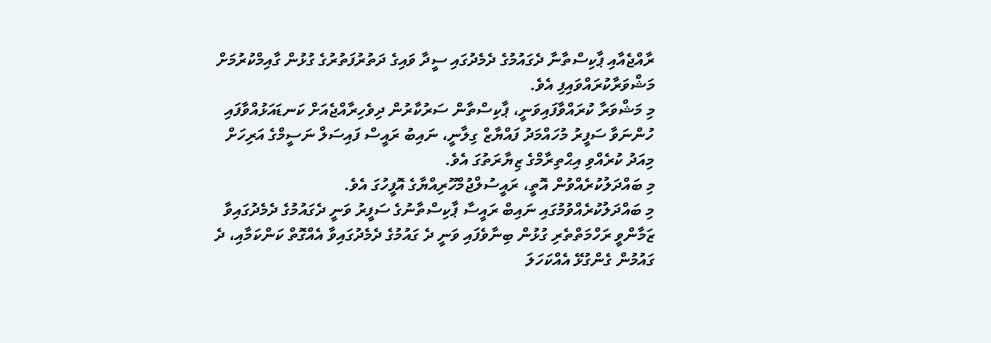ރާއްޖެއާއި ޕާކިސްތާނާ ދެގައުމުގެ ދެމެދުގައި ސީދާ ވައިގެ ދަތުރުފަތުރުގެ ގުޅުން ގާއިމްކުރުމަށް މަޝްވަރާކުރައްވައިފި އެވެ.
މި މަޝްވަރާ ކުރައްވާފައިވަނީ، ޕާކިސްތާން ސަރުކާރުން ދިވެހިރާއްޖެއަށް ކަނޑައަޅުއްވާފައި ހުންނަވާ ސަފީރު މުހައްމަދު ފައްޔާޒް ގިލާނީ، ނައިބު ރައީސް ފައިސަލް ނަސީމްގެ އަރިހަށް މިއަދު ކުރެއްވި އިޙްތިރާމްގެ ޒިޔާރަތުގަ އެވެ.
މި ބައްދަލުކުރެއްވުން އޮތީ، ރައީސުލްޖުމްހޫރިއްޔާގެ އޮފީހުގަ އެވެ.
މި ބައްދަލުކުރެއްވުމުގައި ނައިބް ރައީސާ ޕާކިސްތާނުގެ ސަފީރު ވަނީ ދެގައުމުގެ ދެމެދުގައިވާ ޒަމާންވީ ރަހްމަތްތެރި ގުޅުން ބިނާވެފައި ވަނީ ދެ ގައުމުގެ ދެމެދުގައިވާ އެއްގޮތް ކަންކަމާއި، ދެ ގައުމުން ގެންގުޅޭ އެއްކަހަލަ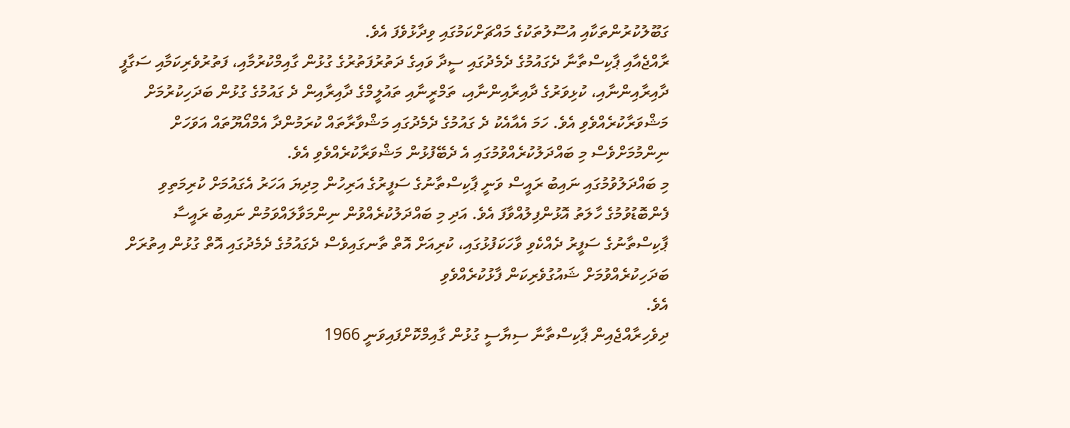ގަބޫލުކުރުންތަކާއި އުސޫލުތަކުގެ މައްޗަށްކަމުގައި ވިދާޅުވެފަ އެވެ.
ރާއްޖެއާއި ޕާކިސްތާނާ ދެގައުމުގެ ދެމެދުގައި ސީދާ ވައިގެ ދަތުރުފަތުރުގެ ގުޅުން ގާއިމްކުރުމާއި، ފަތުރުވެރިކަމާއި ސަގާފީ ދާއިރާއިންނާއި، ކުޅިވަރުގެ ދާއިރާއިންނާއި، ތަމްރީނާއި ތައުލީމްގެ ދާއިރާއިން ދެ ގައުމުގެ ގުޅުން ބަދަހިކުރުމަށް މަޝްވަރާކުރެއްވެވި އެވެ. ހަމަ އެއާއެކު ދެ ގައުމުގެ ދެމެދުގައި މަޝްވާރާތައް ކުރަމުންދާ އެމްއޯޔޫތައް އަވަހަށް ނިންމުމަށްވެސް މި ބައްދަލުކުރެއްވުމުގައި އެ ދެބޭފުޅުން މަޝްވަރާކުރެއްވެވި އެވެ.
މި ބައްދަލުވުމުގައި ނައިބު ރައީސް ވަނީ ޕާކިސްތާނުގެ ސަފީރުގެ އަރިހުން މިދިޔަ އަހަރު އެގައުމަށް ކުރިމަތިވި ފެންބޮޑުވުމުގެ ހާލަތު އޮޅުންފިލުއްވާފަ އެވެ. އަދި މި ބައްދަލުކުރެއްވުން ނިންމަވާލައްވަމުން ނައިބު ރައީސާ ޕާކިސްތާނުގެ ސަފީރު ދެއްކެވި ވާހަކަފުޅުގައި، ކުރިއަށް އޮތް ތާނގައިވެސް ދެގައުމުގެ ދެމެދުގައި އޮތް ގުޅުން އިތުރަށް ބަދަހިކުރެއްވުމަށް ޝައުގުވެރިކަން ފާޅުކުރެއްވެވި
އެވެ.
ދިވެހިރާއްޖެއިން ޕާކިސްތާނާ ސިޔާސީ ގުޅުން ގާއިމްކޮށްފައިވަނީ 1966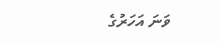ވަނަ އަހަރުގެ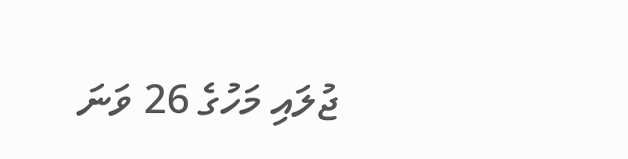ޖުލައި މަހުގެ 26 ވަނަ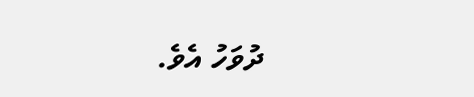ދުވަހު އެވެ.